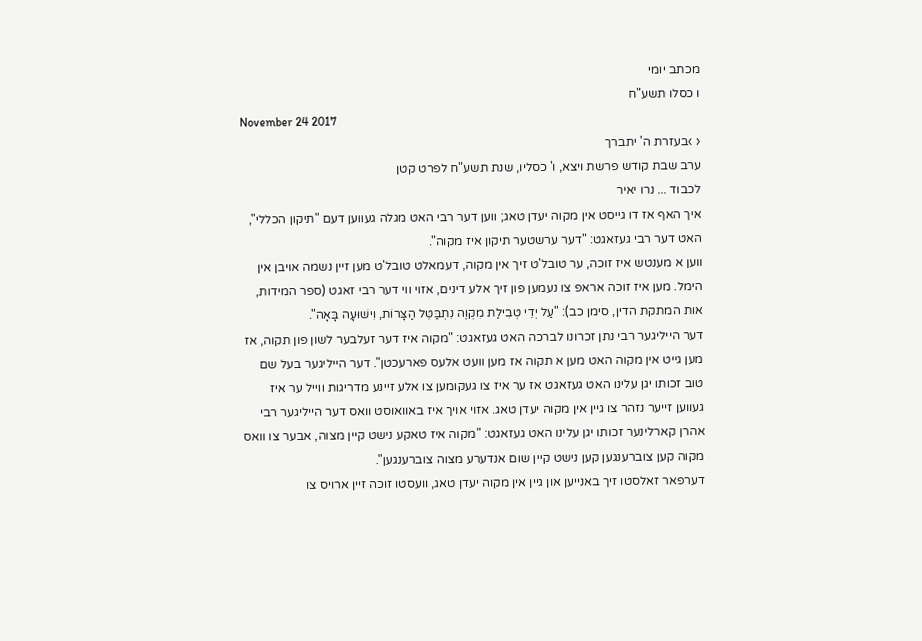מכתב יומי
ו כסלו תשע"ח
November 24 2017
‹ ›בעזרת ה' יתברך
ערב שבת קודש פרשת ויצא, ו' כסליו, שנת תשע"ח לפרט קטן
לכבוד ... נרו יאיר
איך האף אז דו גייסט אין מקוה יעדן טאג; ווען דער רבי האט מגלה געווען דעם "תיקון הכללי", האט דער רבי געזאגט: "דער ערשטער תיקון איז מקוה".
ווען א מענטש איז זוכה, ער טובל'ט זיך אין מקוה, דעמאלט טובל'ט מען זיין נשמה אויבן אין הימל. מען איז זוכה אראפ צו נעמען פון זיך אלע דינים, אזוי ווי דער רבי זאגט (ספר המידות, אות המתקת הדין, סימן כב): "עַל יְדֵי טְבִילַת מִקְוֶה נִתְבַּטֵּל הַצָּרוֹת, וִישׁוּעָה בָּאָה".
דער הייליגער רבי נתן זכרונו לברכה האט געזאגט: "מקוה איז דער זעלבער לשון פון תקוה, אז מען גייט אין מקוה האט מען א תקוה אז מען וועט אלעס פארעכטן". דער הייליגער בעל שם טוב זכותו יגן עלינו האט געזאגט אז ער איז צו געקומען צו אלע זיינע מדריגות ווייל ער איז געווען זייער נזהר צו גיין אין מקוה יעדן טאג. אזוי אויך איז באוואוסט וואס דער הייליגער רבי אהרן קארלינער זכותו יגן עלינו האט געזאגט: "מקוה איז טאקע נישט קיין מצוה, אבער צו וואס מקוה קען צוברענגען קען נישט קיין שום אנדערע מצוה צוברענגען".
דערפאר זאלסטו זיך באנייען און גיין אין מקוה יעדן טאג, וועסטו זוכה זיין ארויס צו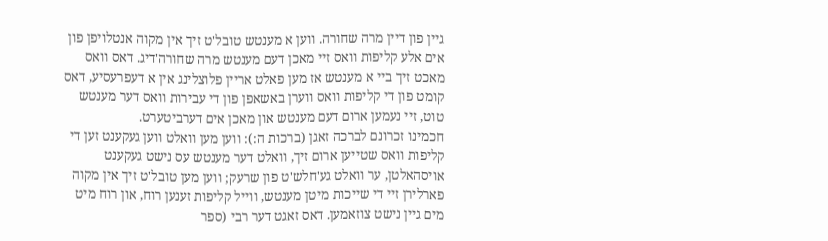גיין פון דיין מרה שחורה. ווען א מענטש טובל'ט זיך אין מקוה אנטלויפן פון אים אלע קליפות וואס זיי מאכן דעם מענטש מרה שחורה'דיג. דאס וואס מאכט זיך ביי א מענטש אז מען פאלט אריין פלוצלינג אין א דעפרעסיע, דאס קומט פון די קליפות וואס ווערן באשאפן פון די עבירות וואס דער מענטש טוט, זיי נעמען ארום דעם מענטש און מאכן אים דערביטערט.
חכמינו זכרונם לברכה זאגן (ברכות ה:): ווען מען וואלט ווען געקענט זען די קליפות וואס שטייען ארום זיך, וואלט דער מענטש עס נישט געקענט אויסהאלטן, ער וואלט גע'חלש'ט פון שרעק; ווען מען טובל'ט זיך אין מקוה פארלירן זיי די שייכות מיטן מענטש, ווייל קליפות זענען רוח, און רוח מיט מים גיין נישט צוזאמען. דאס זאגט דער רבי (ספר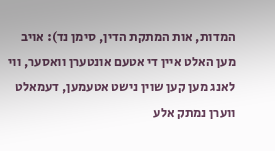המדות, אות המתקת הדין, סימן נד): אויב מען האלט איין די אטעם אונטערן וואסער, ווי לאנג מען קען שוין נישט אטעמען, דעמאלט ווערן נמתק אלע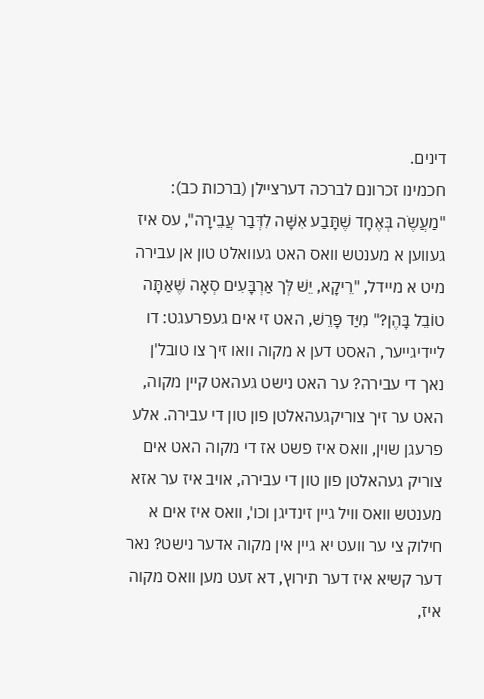דינים.
חכמינו זכרונם לברכה דערציילן (ברכות כב): "מַעֲשֶֹה בְּאֶחָד שֶׁתָּבַע אִשָּׁה לִדְּבַר עֲבֵירָה", עס איז געווען א מענטש וואס האט געוואלט טון אן עבירה מיט א מיידל, "רֵיקָא, יֵשׁ לְּך אַרְבָּעִים סְאָה שֶׁאַתָּה טוֹבֵל בָּהֶן?" מִיַּד פָּרֵשׁ, האט זי אים געפרעגט: דו ליידיגייער, האסט דען א מקוה וואו זיך צו טובל'ן נאך די עבירה? ער האט נישט געהאט קיין מקוה, האט ער זיך צוריקגעהאלטן פון טון די עבירה. אלע פרעגן שוין, וואס איז פשט אז די מקוה האט אים צוריק געהאלטן פון טון די עבירה, אויב איז ער אזא מענטש וואס וויל גיין זינדיגן וכו', וואס איז אים א חילוק צי ער וועט יא גיין אין מקוה אדער נישט? נאר דער קשיא איז דער תירוץ, דא זעט מען וואס מקוה איז,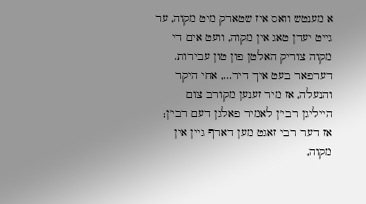א מענטש וואס איז שטארק מיט מקוה, ער גייט יעדן טאג אין מקוה, וועט אים די מקוה צוריק האלטן פון טון עבירות.
דערפאר בעט איך דיר..., אחי היקר והנעלה, אז מיר זענען מקורב צום הייליגן רבי'ן לאמיר פאלגן דעם רבי'ן; אז דער רבי זאגט מען דארף גיין אין מקוה,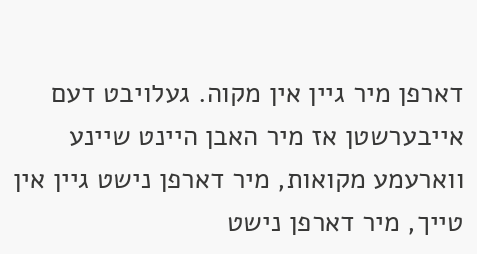דארפן מיר גיין אין מקוה. געלויבט דעם אייבערשטן אז מיר האבן היינט שיינע ווארעמע מקואות, מיר דארפן נישט גיין אין טייך, מיר דארפן נישט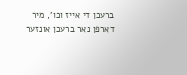ברעכן די אייז וכו', מיר דארפן נאר ברעכן אונזער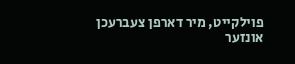פוילקייט, מיר דארפן צעברעכן אונזער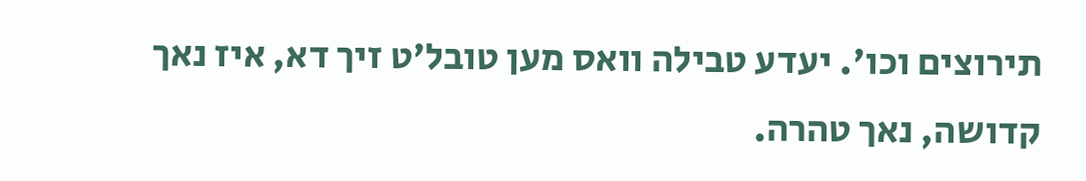תירוצים וכו'. יעדע טבילה וואס מען טובל'ט זיך דא, איז נאך קדושה, נאך טהרה.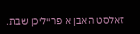זאלסט האבן א פרייליכן שבת.